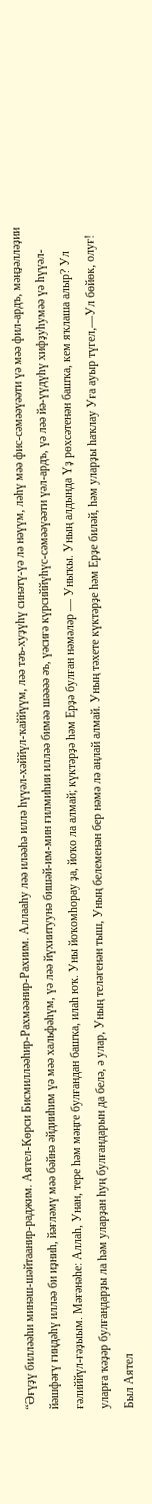“Әғүҙү билләәһи минәш-шәйтаанир-раджим. Аятел-Көрси Бисмилләәһир-Рахмәәнир-Рахиим. Аллааһу ләә иләәһә иллә һүүәл-хәййүл-ҡаййүүм, ләә тәъ-хуҙүһү синәтү-үә лә нәүүм, ләһү мәә фис-сәмәәүәәти үә мәә фил-ардъ, мәңҙәлләҙии йәшфәғү ғиңдәһү илләә би иҙниһ, йәғләмү мәә бәйнә әйдииһим үә мәә хальфәһүм, үә ләә йүхиитуунә бишәй-им-мин ғилмиһии илләә бимәә шәәәә әъ, үәсиғә күрсиййүһүс-сәмәәүәәти үәл-ардъ, үә ләә йә-үүдүһү хифҙуһумәә үә һүүәл-ғәлиййүл-ғәҙыым. Мәғәнәһе: Аллаһ, Унан, тере һәм мәңге булғандан башҡа, илаһ юҡ. Уны йоҡомһорау ҙа, йоҡо ла алмай; күктәрҙә һәм Ерҙә булған нәмәләр — Уныҡы. Уның алдында Үҙ рөхсәтенән башҡа, кем яҡлаша алыр? Ул уларға ҡәҙәр булғандарҙы ла һәм уларҙан һуң булғандарын да белә, ә улар, Уның теләгенән тыш, Уның белеменән бер нәмә лә аңлай алмай. Уның тәхете күктәрҙе һәм Ерҙе биләй, һәм уларҙы һаҡлау Уға ауыр түгел,—Ул бөйөк, олуғ! Был Аятел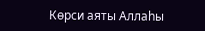Көрси аяты Аллаһы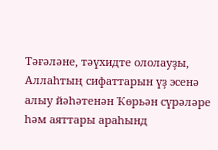Тәғәләне, тәүхидте ололауҙы, Аллаһтың сифаттарын үҙ эсенә алыу йәһәтенән Ҡөрьән сүрәләре һәм аяттары араһынд